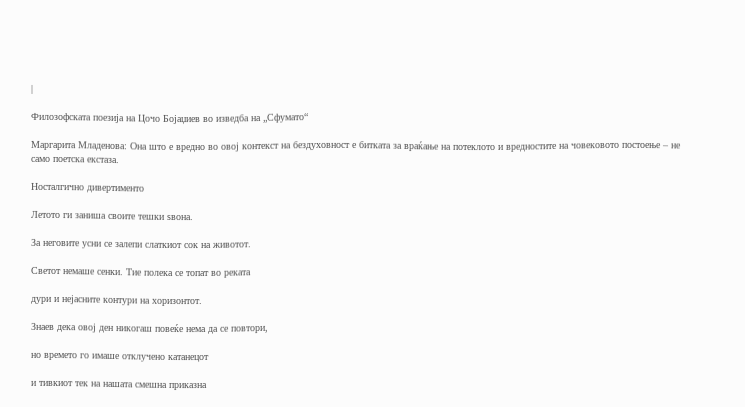|

Филозофската поезија на Цочо Бојаџиев во изведба на „Сфумато“

Маргарита Младенова: Она што е вредно во овој контекст на бездуховност е битката за враќање на потеклото и вредностите на човековото постоење – не само поетска екстаза.

Носталгично дивертименто

Летото ги заниша своите тешки ѕвона.

За неговите усни се залепи слаткиот сок на животот.

Светот немаше сенки. Тие полека се топат во реката

дури и нејасните контури на хоризонтот.

Знаев дека овој ден никогаш повеќе нема да се повтори,

но времето го имаше отклучено катанецот

и тивкиот тек на нашата смешна приказна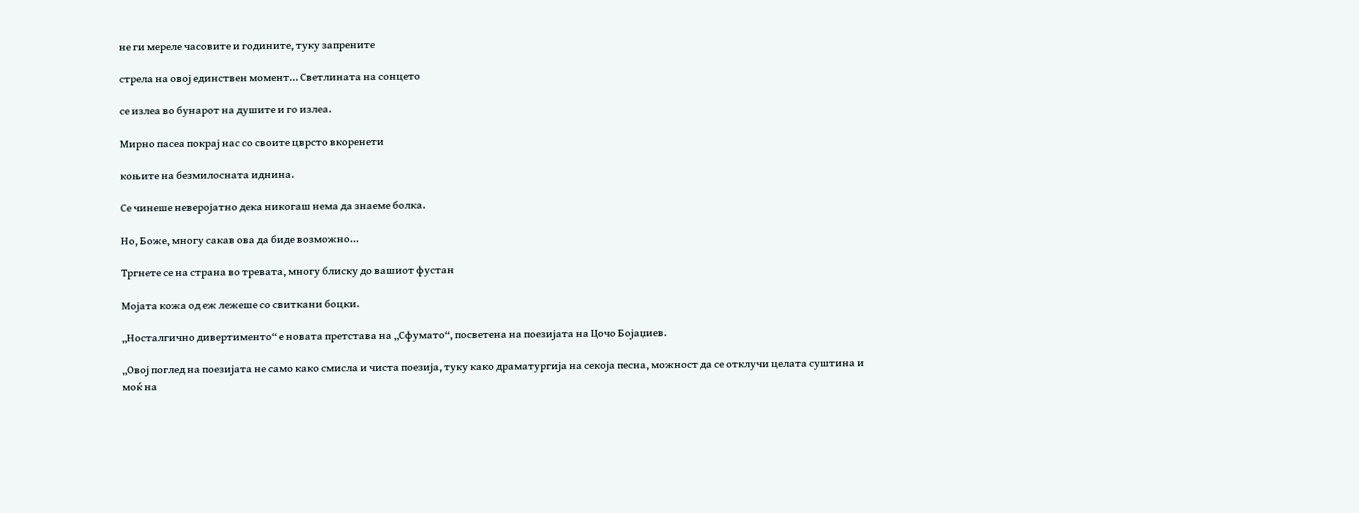не ги мереле часовите и годините, туку запрените

стрела на овој единствен момент… Светлината на сонцето

се излеа во бунарот на душите и го излеа.

Мирно пасеа покрај нас со своите цврсто вкоренети

коњите на безмилосната иднина.

Се чинеше неверојатно дека никогаш нема да знаеме болка.

Но, Боже, многу сакав ова да биде возможно…

Тргнете се на страна во тревата, многу блиску до вашиот фустан

Мојата кожа од еж лежеше со свиткани боцки.

„Носталгично дивертименто“ е новата претстава на „Сфумато“, посветена на поезијата на Цочо Бојаџиев.

„Овој поглед на поезијата не само како смисла и чиста поезија, туку како драматургија на секоја песна, можност да се отклучи целата суштина и моќ на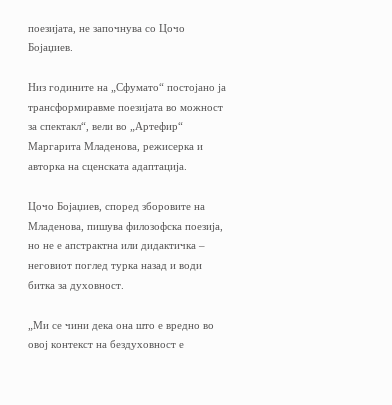поезијата, не започнува со Цочо Бојаџиев.

Низ годините на „Сфумато“ постојано ја трансформиравме поезијата во можност за спектакл“, вели во „Артефир“ Маргарита Младенова, режисерка и авторка на сценската адаптација.

Цочо Бојаџиев, според зборовите на Младенова, пишува филозофска поезија, но не е апстрактна или дидактичка – неговиот поглед турка назад и води битка за духовност.

„Ми се чини дека она што е вредно во овој контекст на бездуховност е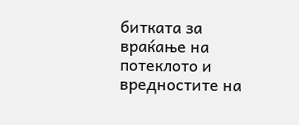битката за враќање на потеклото и вредностите на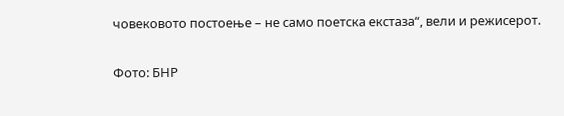човековото постоење – не само поетска екстаза“, вели и режисерот.

Фото: БНР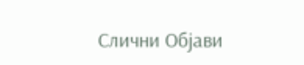Слични Објави